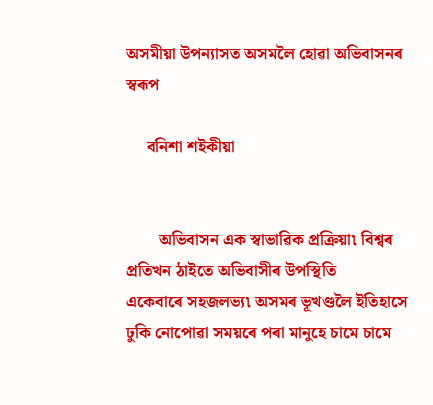অসমীয়া উপন্যাসত অসমলৈ হোৱা অভিবাসনৰ স্বৰূপ

     বনিশা শইকীয়া


        অভিবাসন এক স্বাভাৱিক প্ৰক্ৰিয়া৷ বিশ্বৰ প্ৰতিখন ঠাইতে অভিবাসীৰ উপস্থিতি
একেবাৰে সহজলভ্য৷ অসমৰ ভূখণ্ডলৈ ইতিহাসে ঢুকি নোপোৱা সময়ৰে পৰা মানুহে চামে চামে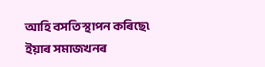আহি বসতি স্থাপন কৰিছে৷ ইয়াৰ সমাজখনৰ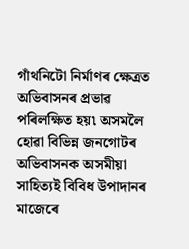গাঁথনিটো নিৰ্মাণৰ ক্ষেত্ৰত অভিবাসনৰ প্ৰভাৱ
পৰিলক্ষিত হয়৷ অসমলৈ হোৱা বিভিন্ন জনগোটৰ অভিবাসনক অসমীয়া সাহিত্যই বিবিধ উপাদানৰ
মাজেৰে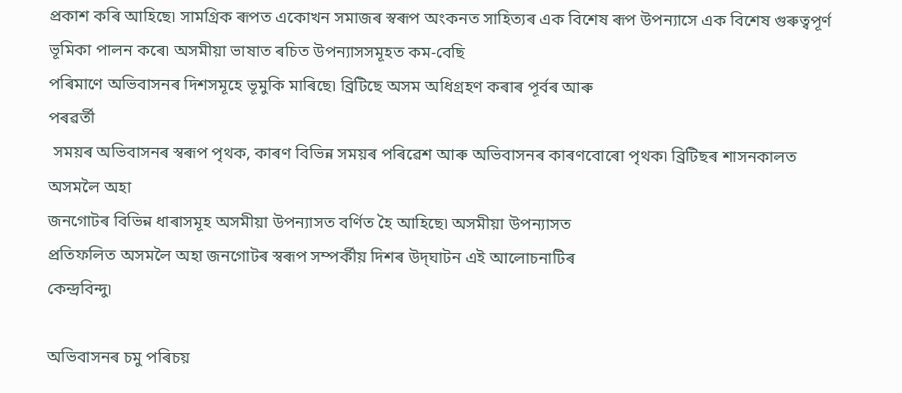প্ৰকাশ কৰি আহিছে৷ সামগ্ৰিক ৰূপত একোখন সমাজৰ স্বৰূপ অংকনত সাহিত্যৰ এক বিশেষ ৰূপ উপন্যাসে এক বিশেষ গুৰুত্বপূৰ্ণ ভূমিকা পালন কৰে৷ অসমীয়া ভাষাত ৰচিত উপন্যাসসমূহত কম-বেছি
পৰিমাণে অভিবাসনৰ দিশসমূহে ভূমুকি মাৰিছে৷ ব্ৰিটিছে অসম অধিগ্ৰহণ কৰাৰ পূৰ্বৰ আৰু
পৰৱৰ্তী
 সময়ৰ অভিবাসনৰ স্বৰূপ পৃথক, কাৰণ বিভিন্ন সময়ৰ পৰিৱেশ আৰু অভিবাসনৰ কাৰণবোৰো পৃথক৷ ব্ৰিটিছৰ শাসনকালত অসমলৈ অহা
জনগোটৰ বিভিন্ন ধাৰাসমূহ অসমীয়া উপন্যাসত বৰ্ণিত হৈ আহিছে৷ অসমীয়া উপন্যাসত
প্ৰতিফলিত অসমলৈ অহা জনগোটৰ স্বৰূপ সম্পৰ্কীয় দিশৰ উদ্‌ঘাটন এই আলোচনাটিৰ
কেন্দ্ৰবিন্দু৷

অভিবাসনৰ চমু পৰিচয়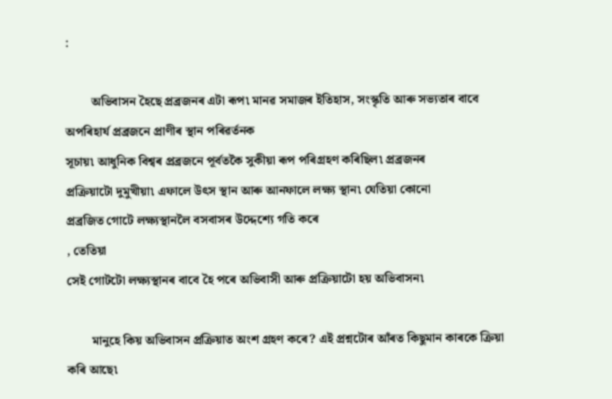:

        অভিবাসন হৈছে প্ৰব্ৰজনৰ এটা ৰূপ৷ মানৱ সমাজৰ ইতিহাস, সংস্কৃতি আৰু সভ্যতাৰ বাবে অপৰিহাৰ্য প্ৰব্ৰজনে প্ৰাণীৰ স্থান পৰিৱৰ্তনক
সূচায়৷ আধুনিক বিশ্বৰ প্ৰব্ৰজনে পূৰ্বতকৈ সুকীয়া ৰূপ পৰিগ্ৰহণ কৰিছিল৷ প্ৰব্ৰজনৰ
প্ৰক্ৰিয়াটো দুমুখীয়া৷ এফালে উৎস স্থান আৰু আনফালে লক্ষ্য স্থান৷ যেতিয়া কোনো
প্ৰব্ৰজিত গোটে লক্ষ্যস্থানলৈ বসবাসৰ উদ্দেশ্যে গতি কৰে
, তেতিয়া
সেই গোটটো লক্ষ্যস্থানৰ বাবে হৈ পৰে অভিবাসী আৰু প্ৰক্ৰিয়াটো হয় অভিবাসন৷

        মানুহে কিয় অভিবাসন প্ৰক্ৰিয়াত অংশ গ্ৰহণ কৰে? এই প্ৰশ্নটোৰ আঁৰত কিছুমান কাৰকে ক্ৰিয়া কৰি আছে৷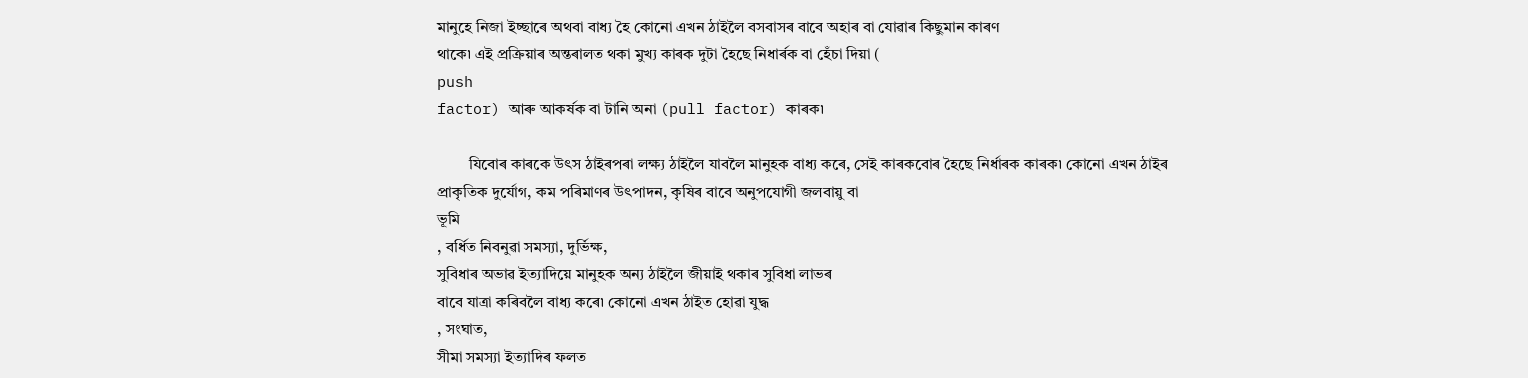মানুহে নিজা ইচ্ছাৰে অথবা বাধ্য হৈ কোনো এখন ঠাইলৈ বসবাসৰ বাবে অহাৰ বা যোৱাৰ কিছুমান কাৰণ
থাকে৷ এই প্ৰক্ৰিয়াৰ অন্তৰালত থকা মুখ্য কাৰক দুটা হৈছে নিধাৰ্ৰক বা হেঁচা দিয়া (
push
factor) আৰু আকৰ্ষক বা টানি অনা (pull factor) কাৰক৷

        যিবোৰ কাৰকে উৎস ঠাইৰপৰা লক্ষ্য ঠাইলৈ যাবলৈ মানুহক বাধ্য কৰে, সেই কাৰকবোৰ হৈছে নিৰ্ধাৰক কাৰক৷ কোনো এখন ঠাইৰ প্ৰাকৃতিক দুৰ্যোগ, কম পৰিমাণৰ উৎপাদন, কৃষিৰ বাবে অনুপযোগী জলবায়ু বা
ভূমি
, বৰ্ধিত নিবনুৱা সমস্যা, দুৰ্ভিক্ষ,
সুবিধাৰ অভাৱ ইত্যাদিয়ে মানুহক অন্য ঠাইলৈ জীয়াই থকাৰ সুবিধা লাভৰ
বাবে যাত্ৰা কৰিবলৈ বাধ্য কৰে৷ কোনো এখন ঠাইত হোৱা যুদ্ধ
, সংঘাত,
সীমা সমস্যা ইত্যাদিৰ ফলত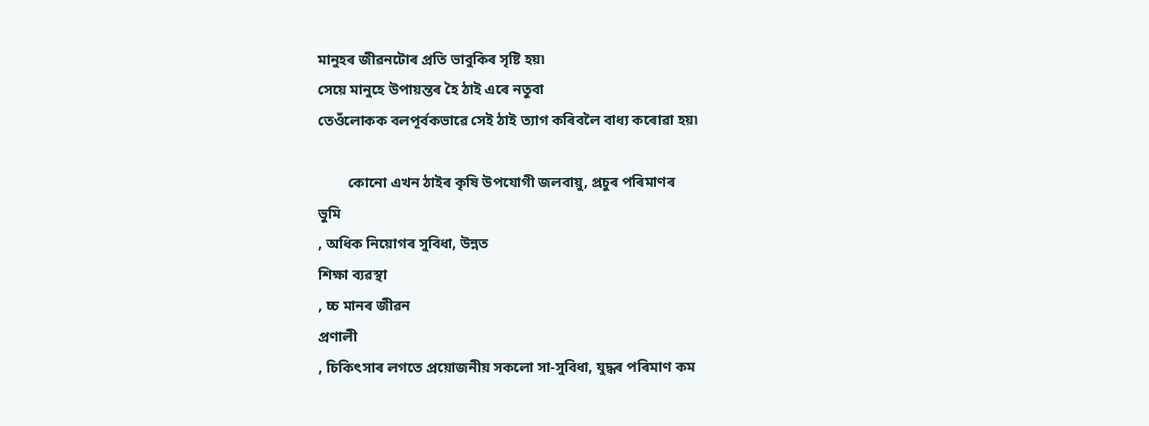মানুহৰ জীৱনটোৰ প্ৰতি ভাবুকিৰ সৃষ্টি হয়৷
সেয়ে মানুহে উপায়ন্তৰ হৈ ঠাই এৰে নতুবা
তেওঁলোকক বলপূৰ্বকভাৱে সেই ঠাই ত্যাগ কৰিবলৈ বাধ্য কৰোৱা হয়৷

        কোনো এখন ঠাইৰ কৃষি উপযোগী জলবায়ু, প্ৰচুৰ পৰিমাণৰ
ভুমি
, অধিক নিয়োগৰ সুবিধা, উন্নত
শিক্ষা ব্যৱস্থা
, চ্চ মানৰ জীৱন
প্ৰণালী
, চিকিৎসাৰ লগতে প্ৰয়োজনীয় সকলো সা-সুবিধা, যুদ্ধৰ পৰিমাণ কম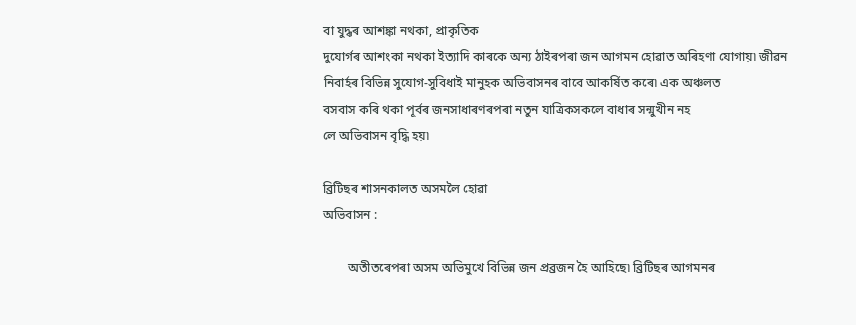বা যুদ্ধৰ আশঙ্কা নথকা, প্ৰাকৃতিক
দুযোৰ্গৰ আশংকা নথকা ইত্যাদি কাৰকে অন্য ঠাইৰপৰা জন আগমন হোৱাত অৰিহণা যোগায়৷ জীৱন
নিবাৰ্হৰ বিভিন্ন সুযোগ-সুবিধাই মানুহক অভিবাসনৰ বাবে আকৰ্ষিত কৰে৷ এক অঞ্চলত
বসবাস কৰি থকা পূৰ্বৰ জনসাধাৰণৰপৰা নতুন যাত্ৰিকসকলে বাধাৰ সন্মুখীন নহ
লে অভিবাসন বৃদ্ধি হয়৷

ব্ৰিটিছৰ শাসনকালত অসমলৈ হোৱা
অভিবাসন :

        অতীতৰেপৰা অসম অভিমুখে বিভিন্ন জন প্ৰব্ৰজন হৈ আহিছে৷ ব্ৰিটিছৰ আগমনৰ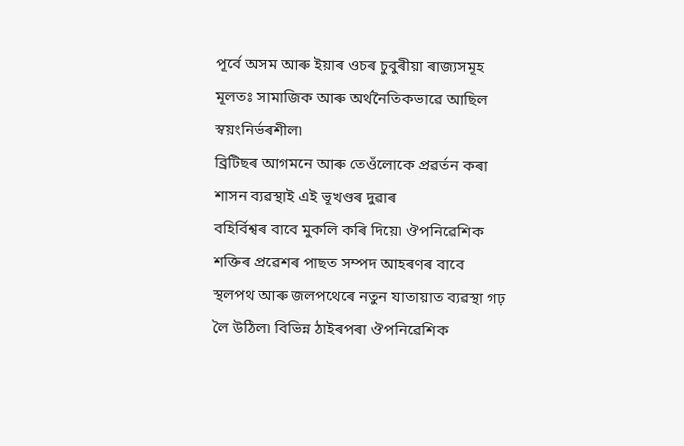পূৰ্বে অসম আৰু ইয়াৰ ওচৰ চুবুৰীয়া ৰাজ্যসমূহ মূলতঃ সামাজিক আৰু অৰ্থনৈতিকভাৱে আছিল স্বয়ংনিৰ্ভৰশীল৷
ব্ৰিটিছৰ আগমনে আৰু তেওঁলোকে প্ৰৱৰ্তন কৰা শাসন ব্যৱস্থাই এই ভূখণ্ডৰ দুৱাৰ
বহিৰ্বিশ্বৰ বাবে মুকলি কৰি দিয়ে৷ ঔপনিৱেশিক শক্তিৰ প্ৰৱেশৰ পাছত সম্পদ আহৰণৰ বাবে
স্থলপথ আৰু জলপথেৰে নতুন যাতায়াত ব্যৱস্থা গঢ় লৈ উঠিল৷ বিভিন্ন ঠাইৰপৰা ঔপনিৱেশিক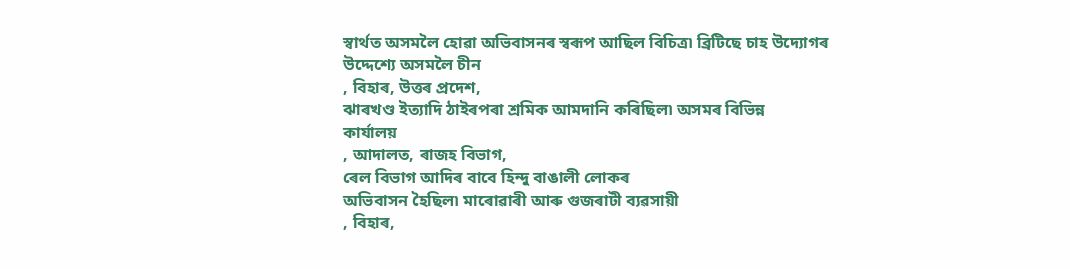স্বাৰ্থত অসমলৈ হোৱা অভিবাসনৰ স্বৰূপ আছিল বিচিত্ৰ৷ ব্ৰিটিছে চাহ উদ্যোগৰ
উদ্দেশ্যে অসমলৈ চীন
, বিহাৰ, উত্তৰ প্ৰদেশ,
ঝাৰখণ্ড ইত্যাদি ঠাইৰপৰা শ্ৰমিক আমদানি কৰিছিল৷ অসমৰ বিভিন্ন
কাৰ্যালয়
, আদালত, ৰাজহ বিভাগ,
ৰেল বিভাগ আদিৰ বাবে হিন্দু বাঙালী লোকৰ
অভিবাসন হৈছিল৷ মাৰোৱাৰী আৰু গুজৰাটী ব্যৱসায়ী
, বিহাৰ,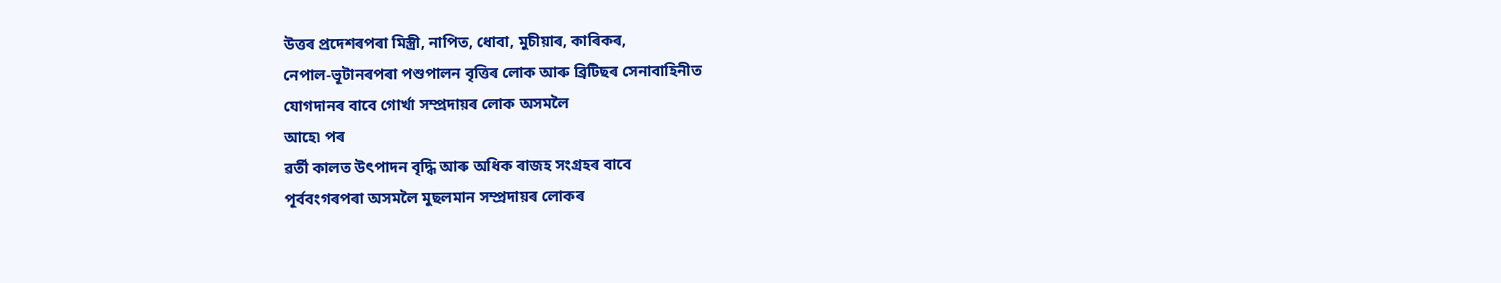উত্তৰ প্ৰদেশৰপৰা মিস্ত্ৰী, নাপিত, ধোবা, মুচীয়াৰ, কাৰিকৰ,
নেপাল-ভূটানৰপৰা পশুপালন বৃত্তিৰ লোক আৰু ব্ৰিটিছৰ সেনাবাহিনীত
যোগদানৰ বাবে গোৰ্খা সম্প্ৰদায়ৰ লোক অসমলৈ
আহে৷ পৰ
ৱৰ্তী কালত উৎপাদন বৃদ্ধি আৰু অধিক ৰাজহ সংগ্ৰহৰ বাবে
পূৰ্ববংগৰপৰা অসমলৈ মুছলমান সম্প্ৰদায়ৰ লোকৰ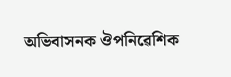অভিবাসনক ঔপনিৱেশিক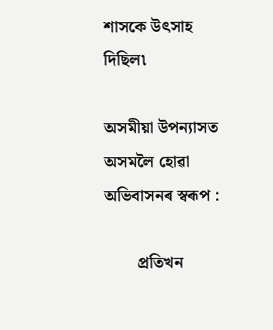শাসকে উৎসাহ দিছিল৷

অসমীয়া উপন্যাসত অসমলৈ হোৱা
অভিবাসনৰ স্বৰূপ :

        প্ৰতিখন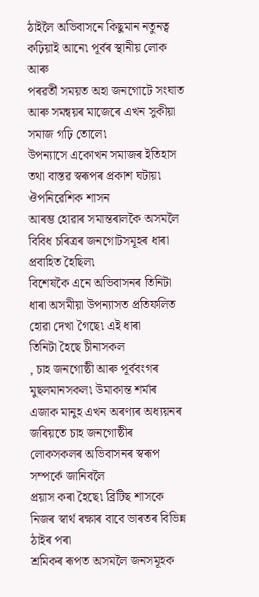ঠাইলৈ অভিবাসনে কিছুমান নতুনত্ব কঢ়িয়াই আনে৷ পূৰ্বৰ স্থানীয় লোক আৰু
পৰৱৰ্তী সময়ত অহা জনগোটে সংঘাত আৰু সমন্বয়ৰ মাজেৰে এখন সুকীয়া সমাজ গঢ়ি তোলে৷
উপন্যাসে একোখন সমাজৰ ইতিহাস তথা বাস্তৱ স্বৰূপৰ প্ৰকাশ ঘটায়৷ ঔপনিৱেশিক শাসন
আৰম্ভ হোৱাৰ সমান্তৰালকৈ অসমলৈ বিবিধ চৰিত্ৰৰ জনগোটসমূহৰ ধাৰা প্ৰবাহিত হৈছিল৷
বিশেষকৈ এনে অভিবাসনৰ তিনিটা ধাৰা অসমীয়া উপন্যাসত প্ৰতিফলিত হোৱা দেখা গৈছে৷ এই ধাৰা
তিনিটা হৈছে চীনাসকল
, চাহ জনগোষ্ঠী আৰু পূৰ্ববংগৰ
মুছলমানসকল৷ উমাকান্ত শৰ্মাৰ
এজাক মানুহ এখন অৰণ্যৰ অধ্যয়নৰ জৰিয়তে চাহ জনগোষ্ঠীৰ লোকসকলৰ অভিবাসনৰ স্বৰূপ সম্পৰ্কে জানিবলৈ
প্ৰয়াস কৰা হৈছে৷ ব্ৰিটিছ শাসকে নিজৰ স্বাৰ্থ ৰক্ষাৰ বাবে ভাৰতৰ বিভিন্ন ঠাইৰ পৰা
শ্ৰমিকৰ ৰূপত অসমলৈ জনসমূহক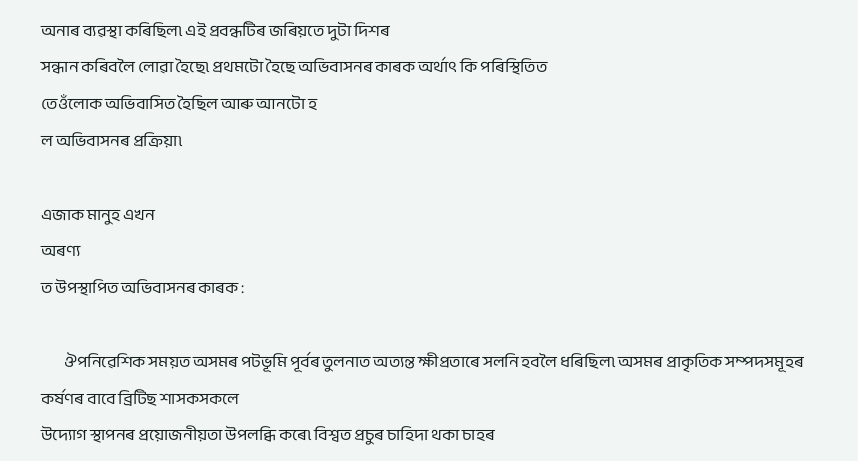অনাৰ ব্যৱস্থা কৰিছিল৷ এই প্ৰবন্ধটিৰ জৰিয়তে দুটা দিশৰ
সন্ধান কৰিবলৈ লোৱা হৈছে৷ প্ৰথমটো হৈছে অভিবাসনৰ কাৰক অৰ্থাৎ কি পৰিস্থিতিত
তেওঁলোক অভিবাসিত হৈছিল আৰু আনটো হ
ল অভিবাসনৰ প্ৰক্ৰিয়া৷

এজাক মানুহ এখন
অৰণ্য
ত উপস্থাপিত অভিবাসনৰ কাৰক :

        ঔপনিৱেশিক সময়ত অসমৰ পটভূমি পূৰ্বৰ তুলনাত অত্যন্ত ক্ষীপ্ৰতাৰে সলনি হবলৈ ধৰিছিল৷ অসমৰ প্ৰাকৃতিক সম্পদসমূহৰ কৰ্ষণৰ বাবে ব্ৰিটিছ শাসকসকলে
উদ্যোগ স্থাপনৰ প্ৰয়োজনীয়তা উপলব্ধি কৰে৷ বিশ্বত প্ৰচুৰ চাহিদা থকা চাহৰ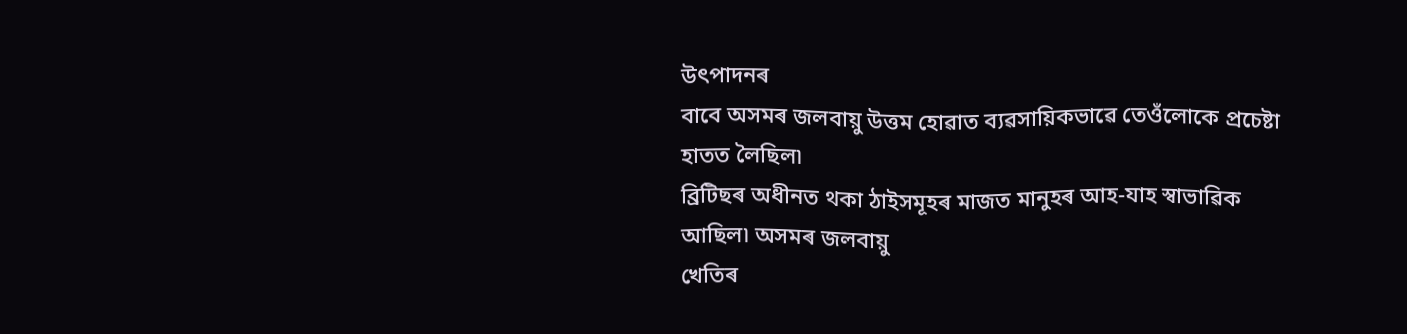উৎপাদনৰ
বাবে অসমৰ জলবায়ু উত্তম হোৱাত ব্যৱসায়িকভাৱে তেওঁলোকে প্ৰচেষ্টা হাতত লৈছিল৷
ব্ৰিটিছৰ অধীনত থকা ঠাইসমূহৰ মাজত মানুহৰ আহ-যাহ স্বাভাৱিক আছিল৷ অসমৰ জলবায়ু
খেতিৰ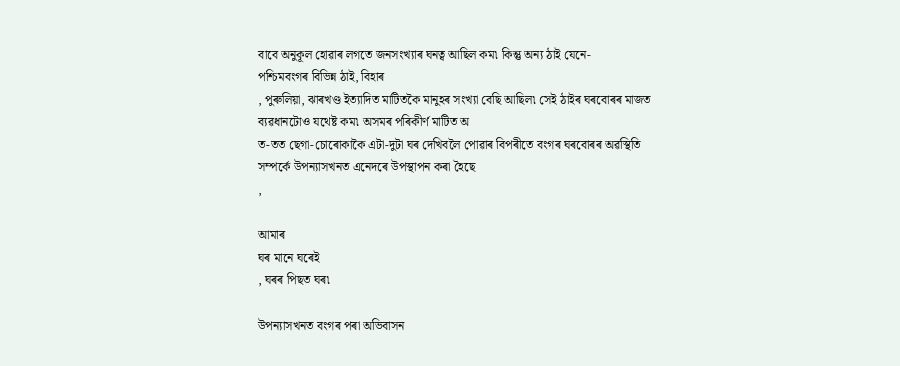বাবে অনুকূল হোৱাৰ লগতে জনসংখ্যাৰ ঘনত্ব আছিল কম৷ কিন্তু অন্য ঠাই যেনে-
পশ্চিমবংগৰ বিভিন্ন ঠাই, বিহাৰ
, পুৰুলিয়া, ঝাৰখণ্ড ইত্যাদিত মাটিতকৈ মানুহৰ সংখ্যা বেছি আছিল৷ সেই ঠাইৰ ঘৰবোৰৰ মাজত
ব্যৱধানটোও যথেষ্ট কম৷ অসমৰ পৰিকীৰ্ণ মাটিত অ
ত-তত ছেগা-চোৰোকাকৈ এটা-দুটা ঘৰ দেখিবলৈ পোৱাৰ বিপৰীতে বংগৰ ঘৰবোৰৰ অৱস্থিতি
সম্পৰ্কে উপন্যাসখনত এনেদৰে উপস্থাপন কৰা হৈছে
,

আমাৰ
ঘৰ মানে ঘৰেই
, ঘৰৰ পিছত ঘৰ৷

উপন্যাসখনত বংগৰ পৰা অভিবাসন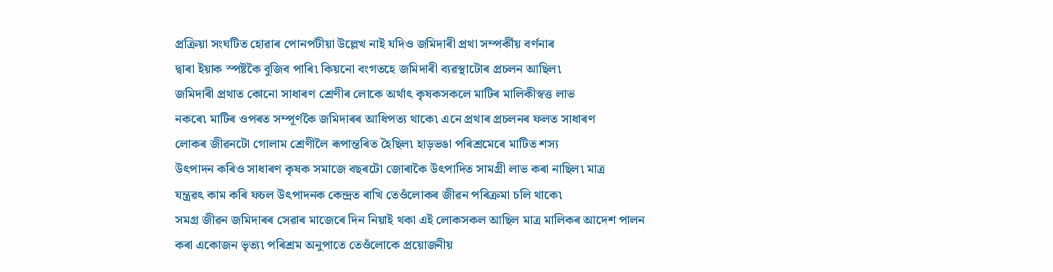প্ৰক্ৰিয়া সংঘটিত হোৱাৰ পোনপটীয়া উল্লেখ নাই যদিও জমিদাৰী প্ৰথা সম্পৰ্কীয় বৰ্ণনাৰ
দ্বাৰা ইয়াক স্পষ্টকৈ বুজিব পাৰি৷ কিয়নো বংগতহে জমিদাৰী ব্যৱস্থাটোৰ প্ৰচলন আছিল৷
জমিদাৰী প্ৰথাত কোনো সাধাৰণ শ্ৰেণীৰ লোকে অৰ্থাৎ কৃষকসকলে মাটিৰ মালিকীস্বত্ত লাভ
নকৰে৷ মাটিৰ ওপৰত সম্পূৰ্ণকৈ জমিদাৰৰ আধিপত্য থাকে৷ এনে প্ৰথাৰ প্ৰচলনৰ ফলত সাধাৰণ
লোকৰ জীৱনটো গোলাম শ্ৰেণীলৈ ৰূপান্তৰিত হৈছিল৷ হাড়ভঙা পৰিশ্ৰমেৰে মাটিত শস্য
উৎপাদন কৰিও সাধাৰণ কৃষক সমাজে বছৰটো জোৰাকৈ উৎপাদিত সামগ্ৰী লাভ কৰা নাছিল৷ মাত্ৰ
যন্ত্ৰৱৎ কাম কৰি ফচল উৎপাদনক কেন্দ্ৰত ৰাখি তেওঁলোকৰ জীৱন পৰিক্ৰমা চলি থাকে৷
সমগ্ৰ জীৱন জমিদাৰৰ সেৱাৰ মাজেৰে দিন নিয়াই থকা এই লোকসকল আছিল মাত্ৰ মালিকৰ আদেশ পালন
কৰা একোজন ভৃত্য৷ পৰিশ্ৰম অনুপাতে তেওঁলোকে প্ৰয়োজনীয়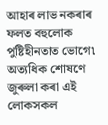আহাৰ লাভ নকৰাৰ ফলত বহুলোক
পুষ্টিহীনতাত ভোগে৷ অত্যধিক শোষণে জুৰুলা কৰা এই লোকসকল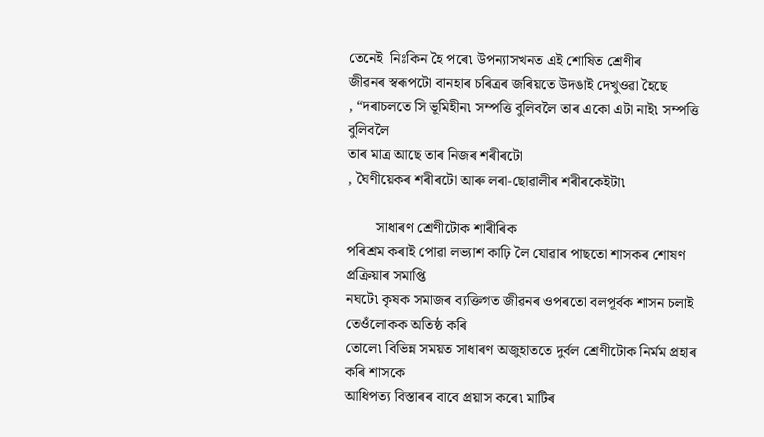তেনেই  নিঃকিন হৈ পৰে৷ উপন্যাসখনত এই শোষিত শ্ৰেণীৰ
জীৱনৰ স্বৰূপটো বানহাৰ চৰিত্ৰৰ জৰিয়তে উদঙাই দেখুওৱা হৈছে
, “দৰাচলতে সি ভূমিহীন৷ সম্পত্তি বুলিবলৈ তাৰ একো এটা নাই৷ সম্পত্তি বুলিবলৈ
তাৰ মাত্ৰ আছে তাৰ নিজৰ শৰীৰটো
, ঘৈণীয়েকৰ শৰীৰটো আৰু লৰা-ছোৱালীৰ শৰীৰকেইটা৷

        সাধাৰণ শ্ৰেণীটোক শাৰীৰিক
পৰিশ্ৰম কৰাই পোৱা লভ্যাশ কাঢ়ি লৈ যোৱাৰ পাছতো শাসকৰ শোষণ প্ৰক্ৰিয়াৰ সমাপ্তি
নঘটে৷ কৃষক সমাজৰ ব্যক্তিগত জীৱনৰ ওপৰতো বলপূৰ্বক শাসন চলাই তেওঁলোকক অতিষ্ঠ কৰি
তোলে৷ বিভিন্ন সময়ত সাধাৰণ অজুহাততে দুৰ্বল শ্ৰেণীটোক নিৰ্মম প্ৰহাৰ কৰি শাসকে
আধিপত্য বিস্তাৰৰ বাবে প্ৰয়াস কৰে৷ মাটিৰ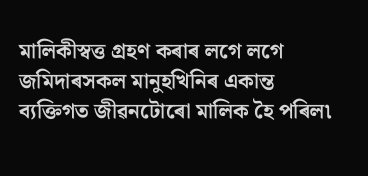মালিকীস্বত্ত গ্ৰহণ কৰাৰ লগে লগে
জমিদাৰসকল মানুহখিনিৰ একান্ত ব্যক্তিগত জীৱনটোৰো মালিক হৈ পৰিল৷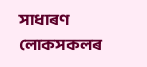সাধাৰণ লোকসকলৰ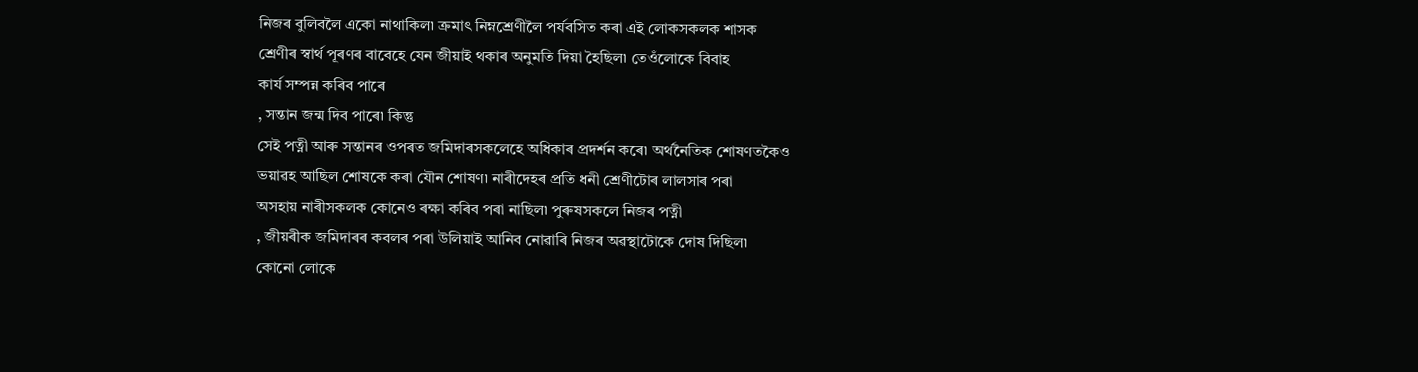নিজৰ বুলিবলৈ একো নাথাকিল৷ ক্ৰমাৎ নিম্নশ্ৰেণীলৈ পৰ্যবসিত কৰা এই লোকসকলক শাসক
শ্ৰেণীৰ স্বাৰ্থ পূৰণৰ বাবেহে যেন জীয়াই থকাৰ অনুমতি দিয়া হৈছিল৷ তেওঁলোকে বিবাহ
কাৰ্য সম্পন্ন কৰিব পাৰে
, সন্তান জন্ম দিব পাৰে৷ কিন্তু
সেই পত্নী আৰু সন্তানৰ ওপৰত জমিদাৰসকলেহে অধিকাৰ প্ৰদৰ্শন কৰে৷ অৰ্থনৈতিক শোষণতকৈও
ভয়াৱহ আছিল শোষকে কৰা যৌন শোষণ৷ নাৰীদেহৰ প্ৰতি ধনী শ্ৰেণীটোৰ লালসাৰ পৰা
অসহায় নাৰীসকলক কোনেও ৰক্ষা কৰিব পৰা নাছিল৷ পুৰুষসকলে নিজৰ পত্নী
, জীয়ৰীক জমিদাৰৰ কবলৰ পৰা উলিয়াই আনিব নোৱাৰি নিজৰ অৱস্থাটোকে দোষ দিছিল৷
কোনো লোকে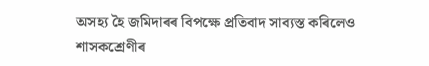অসহ্য হৈ জমিদাৰৰ বিপক্ষে প্ৰতিবাদ সাব্যস্ত কৰিলেও শাসকশ্ৰেণীৰ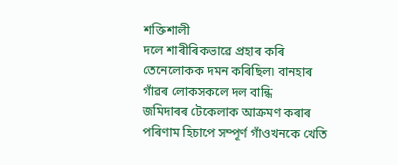শক্তিশালী
দলে শাৰীৰিকভাৱে প্ৰহাৰ কৰি তেনেলোকক দমন কৰিছিল৷ বানহাৰ গাঁৱৰ লোকসকলে দল বান্ধি
জমিদাৰৰ টেকেলাক আক্ৰমণ কৰাৰ পৰিণাম হিচাপে সম্পূৰ্ণ গাঁওখনকে খেতি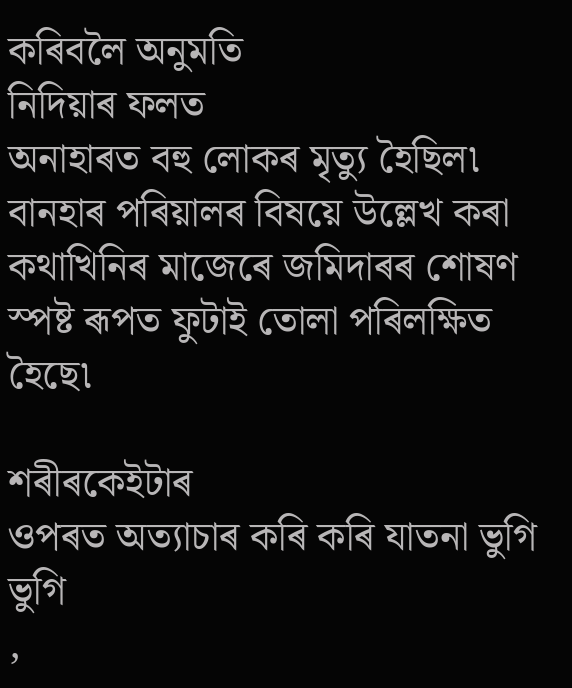কৰিবলৈ অনুমতি
নিদিয়াৰ ফলত
অনাহাৰত বহু লোকৰ মৃত্যু হৈছিল৷ বানহাৰ পৰিয়ালৰ বিষয়ে উল্লেখ কৰা
কথাখিনিৰ মাজেৰে জমিদাৰৰ শোষণ স্পষ্ট ৰূপত ফুটাই তোলা পৰিলক্ষিত হৈছে৷

শৰীৰকেইটাৰ
ওপৰত অত্যাচাৰ কৰি কৰি যাতনা ভুগি ভুগি
,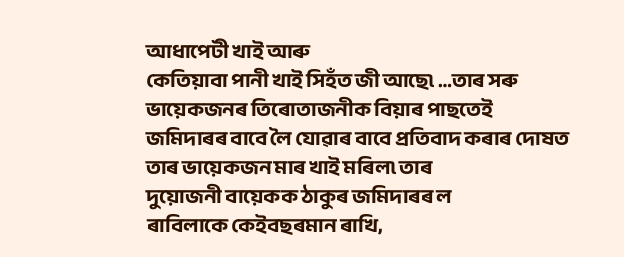আধাপেটী খাই আৰু
কেতিয়াবা পানী খাই সিহঁত জী আছে৷ …তাৰ সৰু ভায়েকজনৰ তিৰোতাজনীক বিয়াৰ পাছতেই
জমিদাৰৰ বাবে লৈ যোৱাৰ বাবে প্ৰতিবাদ কৰাৰ দোষত তাৰ ভায়েকজন মাৰ খাই মৰিল৷ তাৰ
দুয়োজনী বায়েকক ঠাকুৰ জমিদাৰৰ ল
ৰাবিলাকে কেইবছৰমান ৰাখি,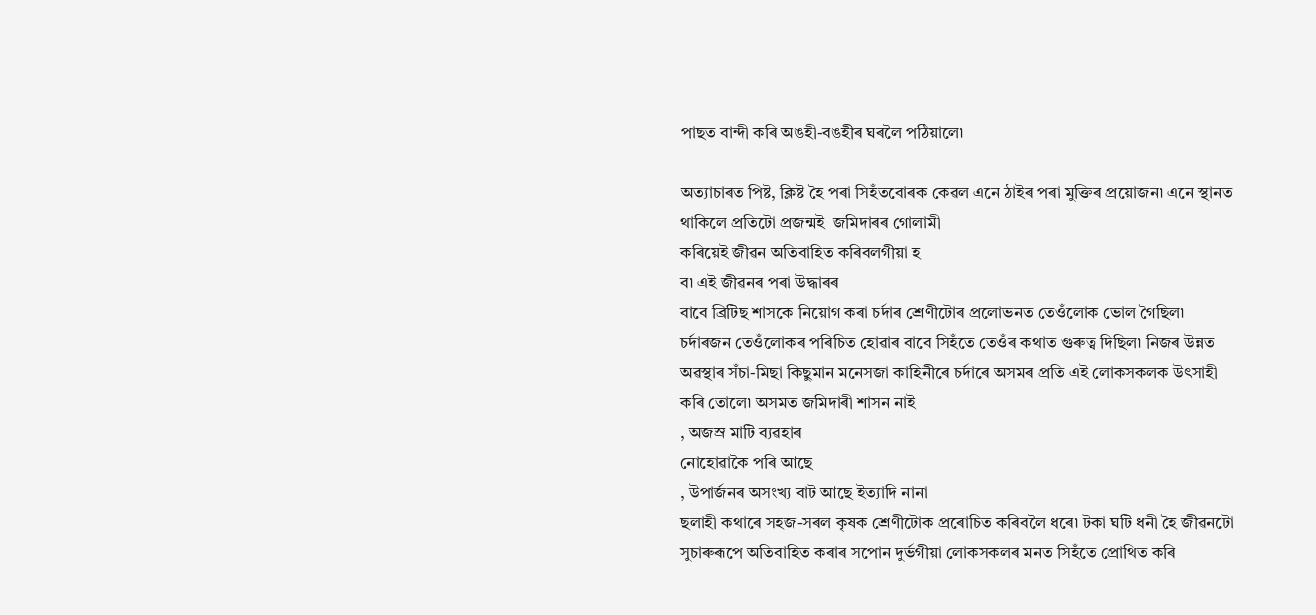পাছত বান্দী কৰি অঙহী-বঙহীৰ ঘৰলৈ পঠিয়ালে৷

অত্যাচাৰত পিষ্ট, ক্লিষ্ট হৈ পৰা সিহঁতবোৰক কেৱল এনে ঠাইৰ পৰা মুক্তিৰ প্ৰয়োজন৷ এনে স্থানত
থাকিলে প্ৰতিটো প্ৰজন্মই  জমিদাৰৰ গোলামী
কৰিয়েই জীৱন অতিবাহিত কৰিবলগীয়া হ
ব৷ এই জীৱনৰ পৰা উদ্ধাৰৰ
বাবে ব্ৰিটিছ শাসকে নিয়োগ কৰা চৰ্দাৰ শ্ৰেণীটোৰ প্ৰলোভনত তেওঁলোক ভোল গৈছিল৷
চৰ্দাৰজন তেওঁলোকৰ পৰিচিত হোৱাৰ বাবে সিহঁতে তেওঁৰ কথাত গুৰুত্ব দিছিল৷ নিজৰ উন্নত
অৱস্থাৰ সঁচা-মিছা কিছুমান মনেসজা কাহিনীৰে চৰ্দাৰে অসমৰ প্ৰতি এই লোকসকলক উৎসাহী
কৰি তোলে৷ অসমত জমিদাৰী শাসন নাই
, অজস্ৰ মাটি ব্যৱহাৰ
নোহোৱাকৈ পৰি আছে
, উপাৰ্জনৰ অসংখ্য বাট আছে ইত্যাদি নানা
ছলাহী কথাৰে সহজ-সৰল কৃষক শ্ৰেণীটোক প্ৰৰোচিত কৰিবলৈ ধৰে৷ টকা ঘটি ধনী হৈ জীৱনটো
সুচাৰুৰূপে অতিবাহিত কৰাৰ সপোন দুৰ্ভগীয়া লোকসকলৰ মনত সিহঁতে প্ৰোথিত কৰি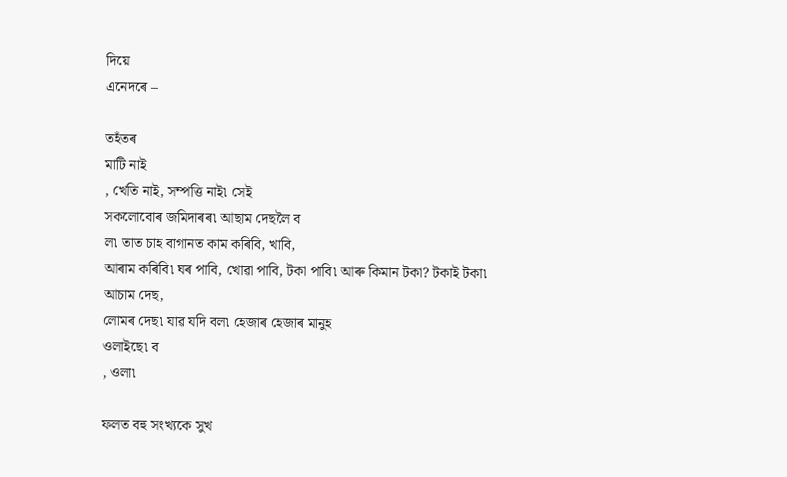দিয়ে
এনেদৰে –

তহঁতৰ
মাটি নাই
, খেতি নাই, সম্পত্তি নাই৷ সেই
সকলোবোৰ জমিদাৰৰ৷ আছাম দেছলৈ ব
ল৷ তাত চাহ বাগানত কাম কৰিবি, খাবি,
আৰাম কৰিবি৷ ঘৰ পাবি, খোৱা পাবি, টকা পাবি৷ আৰু কিমান টকা? টকাই টকা৷ আচাম দেছ,
লোমৰ দেছ৷ যাৱ যদি বল৷ হেজাৰ হেজাৰ মানুহ
ওলাইছে৷ ব
, ওলা৷

ফলত বহু সংখ্যকে সুখ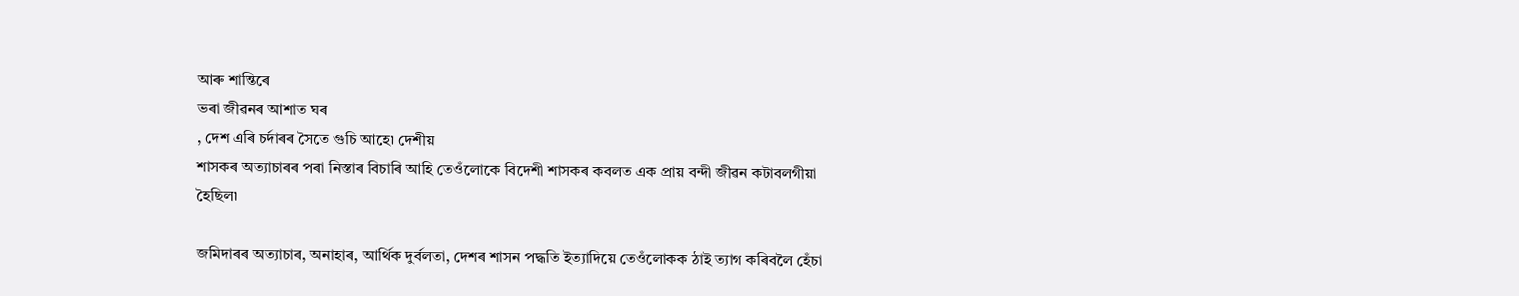আৰু শান্তিৰে
ভৰা জীৱনৰ আশাত ঘৰ
, দেশ এৰি চৰ্দাৰৰ সৈতে গুচি আহে৷ দেশীয়
শাসকৰ অত্যাচাৰৰ পৰা নিস্তাৰ বিচাৰি আহি তেওঁলোকে বিদেশী শাসকৰ কবলত এক প্ৰায় বন্দী জীৱন কটাবলগীয়া
হৈছিল৷

জমিদাৰৰ অত্যাচাৰ, অনাহাৰ, আৰ্থিক দুৰ্বলতা, দেশৰ শাসন পদ্ধতি ইত্যাদিয়ে তেওঁলোকক ঠাই ত্যাগ কৰিবলৈ হেঁচা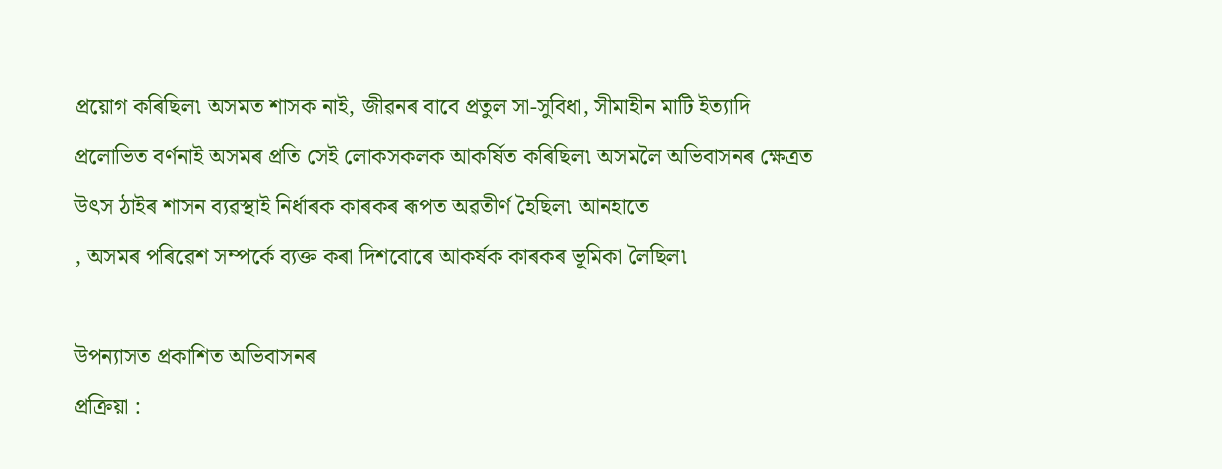প্ৰয়োগ কৰিছিল৷ অসমত শাসক নাই, জীৱনৰ বাবে প্ৰতুল সা-সুবিধা, সীমাহীন মাটি ইত্যাদি
প্ৰলোভিত বৰ্ণনাই অসমৰ প্ৰতি সেই লোকসকলক আকৰ্ষিত কৰিছিল৷ অসমলৈ অভিবাসনৰ ক্ষেত্ৰত
উৎস ঠাইৰ শাসন ব্যৱস্থাই নিৰ্ধাৰক কাৰকৰ ৰূপত অৱতীৰ্ণ হৈছিল৷ আনহাতে
, অসমৰ পৰিৱেশ সম্পৰ্কে ব্যক্ত কৰা দিশবোৰে আকৰ্ষক কাৰকৰ ভূমিকা লৈছিল৷

উপন্যাসত প্ৰকাশিত অভিবাসনৰ
প্ৰক্ৰিয়া :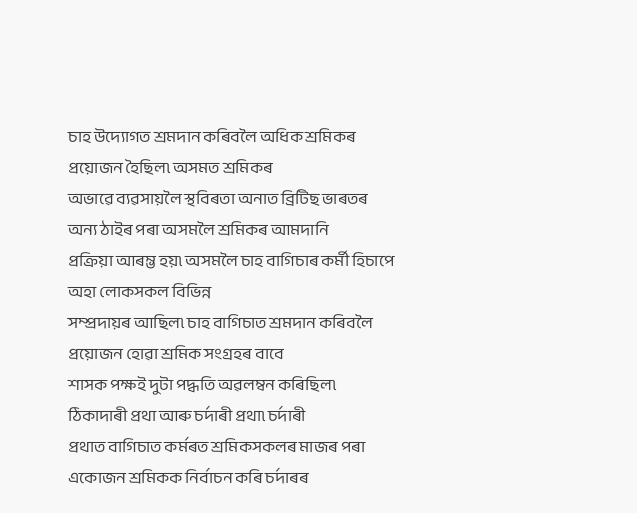চাহ উদ্যোগত শ্ৰমদান কৰিবলৈ অধিক শ্ৰমিকৰ প্ৰয়োজন হৈছিল৷ অসমত শ্ৰমিকৰ
অভাৱে ব্যৱসায়লৈ স্থবিৰতা অনাত ব্ৰিটিছ ভাৰতৰ অন্য ঠাইৰ পৰা অসমলৈ শ্ৰমিকৰ আমদানি
প্ৰক্ৰিয়া আৰম্ভ হয়৷ অসমলৈ চাহ বাগিচাৰ কৰ্মী হিচাপে অহা লোকসকল বিভিন্ন
সম্প্ৰদায়ৰ আছিল৷ চাহ বাগিচাত শ্ৰমদান কৰিবলৈ প্ৰয়োজন হোৱা শ্ৰমিক সংগ্ৰহৰ বাবে
শাসক পক্ষই দুটা পদ্ধতি অৱলম্বন কৰিছিল৷ ঠিকাদাৰী প্ৰথা আৰু চৰ্দাৰী প্ৰথা৷ চৰ্দাৰী
প্ৰথাত বাগিচাত কৰ্মৰত শ্ৰমিকসকলৰ মাজৰ পৰা একোজন শ্ৰমিকক নিৰ্বাচন কৰি চৰ্দাৰৰ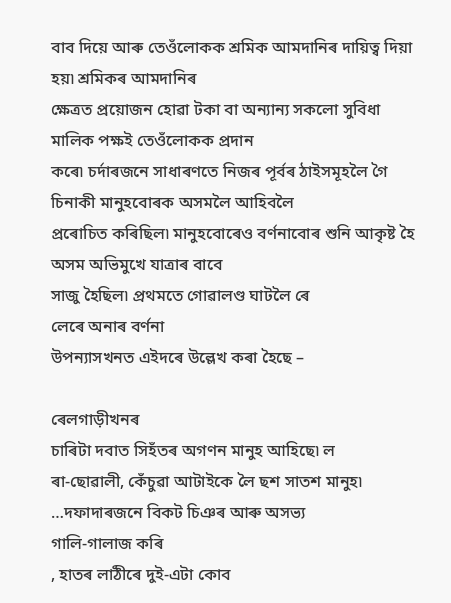বাব দিয়ে আৰু তেওঁলোকক শ্ৰমিক আমদানিৰ দায়িত্ব দিয়া হয়৷ শ্ৰমিকৰ আমদানিৰ
ক্ষেত্ৰত প্ৰয়োজন হোৱা টকা বা অন্যান্য সকলো সুবিধা মালিক পক্ষই তেওঁলোকক প্ৰদান
কৰে৷ চৰ্দাৰজনে সাধাৰণতে নিজৰ পূৰ্বৰ ঠাইসমূহলৈ গৈ চিনাকী মানুহবোৰক অসমলৈ আহিবলৈ
প্ৰৰোচিত কৰিছিল৷ মানুহবোৰেও বৰ্ণনাবোৰ শুনি আকৃষ্ট হৈ অসম অভিমুখে যাত্ৰাৰ বাবে
সাজু হৈছিল৷ প্ৰথমতে গোৱালণ্ড ঘাটলৈ ৰে
লেৰে অনাৰ বৰ্ণনা
উপন্যাসখনত এইদৰে উল্লেখ কৰা হৈছে –

ৰেলগাড়ীখনৰ
চাৰিটা দবাত সিহঁতৰ অগণন মানুহ আহিছে৷ ল
ৰা-ছোৱালী, কেঁচুৱা আটাইকে লৈ ছশ সাতশ মানুহ৷ …দফাদাৰজনে বিকট চিঞৰ আৰু অসভ্য
গালি-গালাজ কৰি
, হাতৰ লাঠীৰে দুই-এটা কোব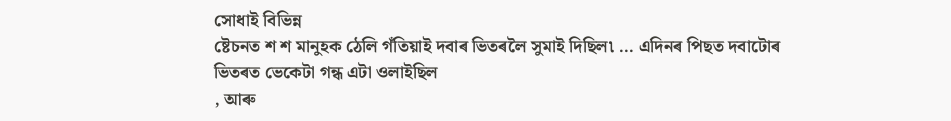সোধাই বিভিন্ন
ষ্টেচনত শ শ মানুহক ঠেলি গঁতিয়াই দবাৰ ভিতৰলৈ সুমাই দিছিল৷ … এদিনৰ পিছত দবাটোৰ
ভিতৰত ভেকেটা গন্ধ এটা ওলাইছিল
, আৰু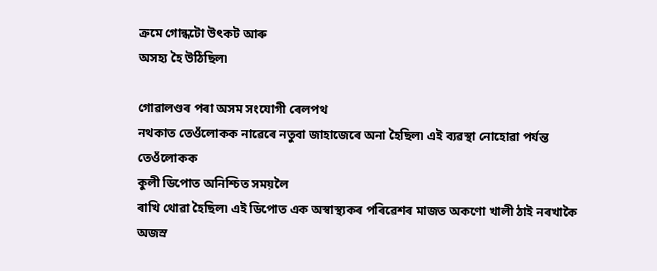ক্ৰমে গোন্ধটো উৎকট আৰু
অসহ্য হৈ উঠিছিল৷

গোৱালণ্ডৰ পৰা অসম সংযোগী ৰেলপথ
নথকাত তেওঁলোকক নাৱেৰে নতুবা জাহাজেৰে অনা হৈছিল৷ এই ব্যৱস্থা নোহোৱা পৰ্যন্ত
তেওঁলোকক
কুলী ডিপোত অনিশ্চিত সময়লৈ
ৰাখি থোৱা হৈছিল৷ এই ডিপোত এক অস্বাস্থ্যকৰ পৰিৱেশৰ মাজত অকণো খালী ঠাই নৰখাকৈ অজস্ৰ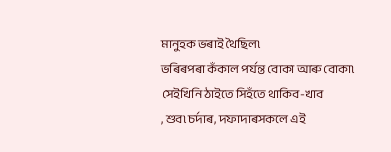মানুহক ভৰাই থৈছিল৷
ভৰিৰপৰা কঁকাল পৰ্যন্ত বোকা আৰু বোকা৷
সেইখিনি ঠাইতে সিহঁতে থাকিব-খাব
, শুব৷ চৰ্দাৰ, দফাদাৰসকলে এই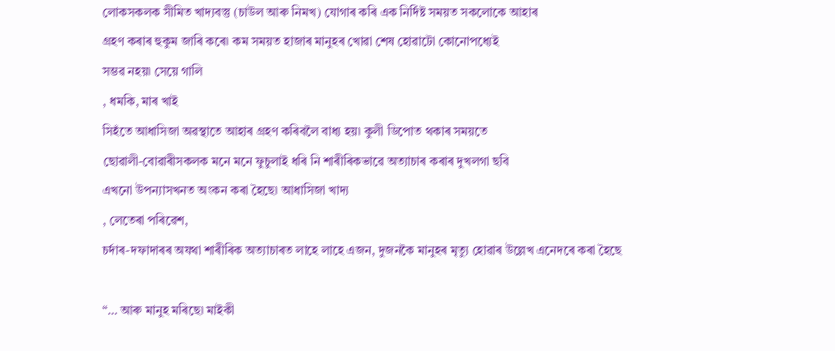লোকসকলক সীমিত খাদ্যবস্তু (চাউল আৰু নিমখ) যোগাৰ কৰি এক নিৰ্দিষ্ট সময়ত সকলোকে আহাৰ
গ্ৰহণ কৰাৰ হুকুম জাৰি কৰে৷ কম সময়ত হাজাৰ মানুহৰ খোৱা শেষ হোৱাটো কোনোপধ্যেই
সম্ভৱ নহয়৷ সেয়ে গালি
, ধমকি, মাৰ খাই
সিহঁতে আধাসিজা অৱস্থাতে আহাৰ গ্ৰহণ কৰিবলৈ বাধ্য হয়৷ কুলী ডিপোত থকাৰ সময়তে
ছোৱালী-বোৱাৰীসকলক মনে মনে ফুচুলাই ধৰি নি শাৰীৰিকভাৱে অত্যাচাৰ কৰাৰ দুখলগা ছবি
এখনো উপন্যাসখনত অংকন কৰা হৈছে৷ আধাসিজা খাদ্য
, লেতেৰা পৰিৱেশ,
চৰ্দাৰ-দফাদাৰৰ অযথা শাৰীৰিক অত্যাচাৰত লাহে লাহে এজন, দুজনকৈ মানুহৰ মৃত্যু হোৱাৰ উল্লেখ এনেদৰে কৰা হৈছে

“… আৰু মানুহ মৰিছে৷ মাইকী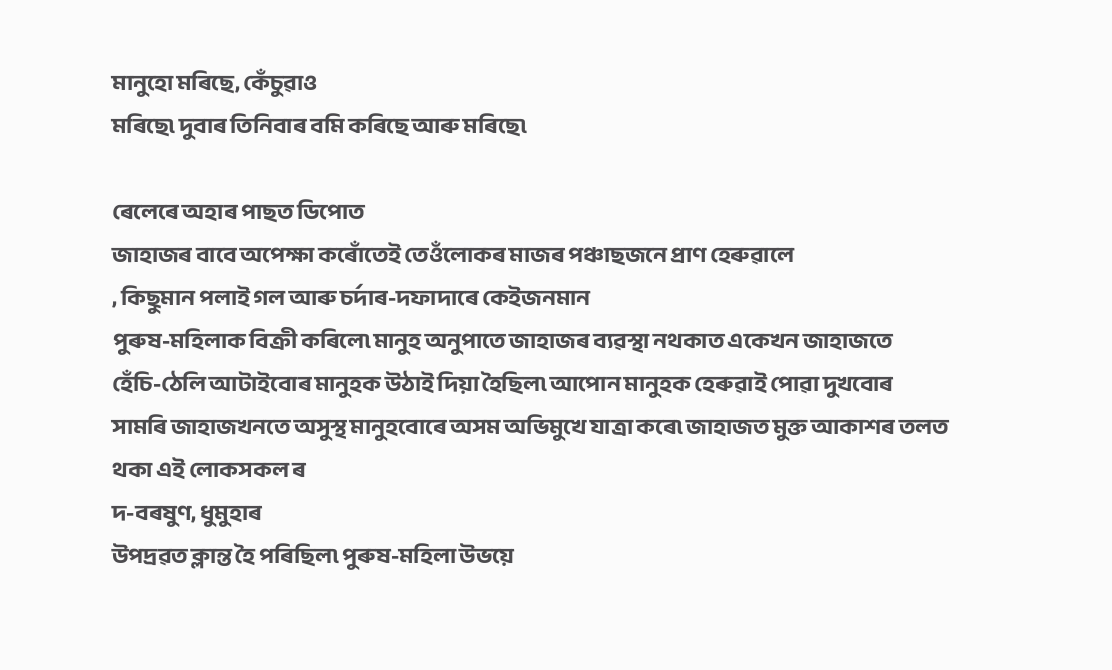মানুহো মৰিছে, কেঁচুৱাও
মৰিছে৷ দুবাৰ তিনিবাৰ বমি কৰিছে আৰু মৰিছে৷

ৰেলেৰে অহাৰ পাছত ডিপোত
জাহাজৰ বাবে অপেক্ষা কৰোঁতেই তেওঁলোকৰ মাজৰ পঞ্চাছজনে প্ৰাণ হেৰুৱালে
, কিছুমান পলাই গল আৰু চৰ্দাৰ-দফাদাৰে কেইজনমান
পুৰুষ-মহিলাক বিক্ৰী কৰিলে৷ মানুহ অনুপাতে জাহাজৰ ব্যৱস্থা নথকাত একেখন জাহাজতে
হেঁচি-ঠেলি আটাইবোৰ মানুহক উঠাই দিয়া হৈছিল৷ আপোন মানুহক হেৰুৱাই পোৱা দুখবোৰ
সামৰি জাহাজখনতে অসুস্থ মানুহবোৰে অসম অভিমুখে যাত্ৰা কৰে৷ জাহাজত মুক্ত আকাশৰ তলত
থকা এই লোকসকল ৰ
দ-বৰষুণ, ধুমুহাৰ
উপদ্ৰৱত ক্লান্ত হৈ পৰিছিল৷ পুৰুষ-মহিলা উভয়ে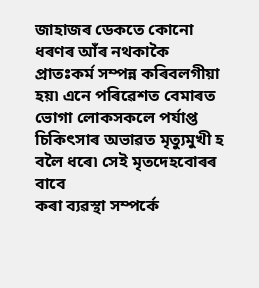জাহাজৰ ডেকতে কোনো ধৰণৰ আঁৰ নথকাকৈ
প্ৰাতঃকৰ্ম সম্পন্ন কৰিবলগীয়া হয়৷ এনে পৰিৱেশত বেমাৰত ভোগা লোকসকলে পৰ্যাপ্ত
চিকিৎসাৰ অভাৱত মৃত্যুমুখী হ
বলৈ ধৰে৷ সেই মৃতদেহবোৰৰ বাবে
কৰা ব্যৱস্থা সম্পৰ্কে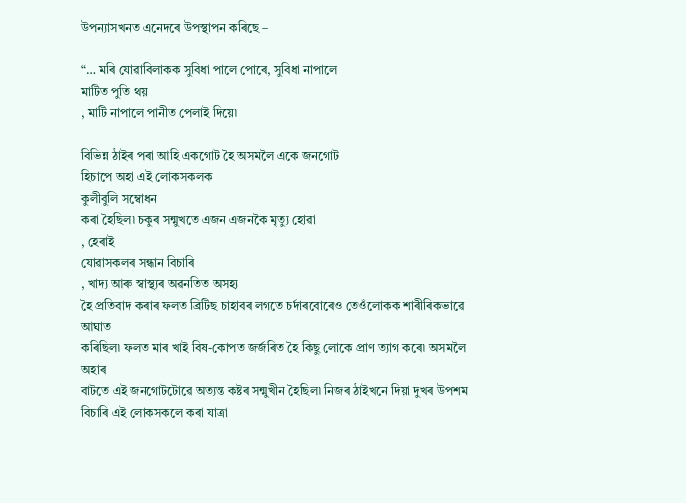উপন্যাসখনত এনেদৰে উপস্থাপন কৰিছে –

“… মৰি যোৱাবিলাকক সুবিধা পালে পোৰে, সুবিধা নাপালে
মাটিত পুতি থয়
, মাটি নাপালে পানীত পেলাই দিয়ে৷

বিভিন্ন ঠাইৰ পৰা আহি একগোট হৈ অসমলৈ একে জনগোট
হিচাপে অহা এই লোকসকলক
কুলীবুলি সম্বোধন
কৰা হৈছিল৷ চকুৰ সন্মুখতে এজন এজনকৈ মৃত্যু হোৱা
, হেৰাই
যোৱাসকলৰ সন্ধান বিচাৰি
, খাদ্য আৰু স্বাস্থ্যৰ অৱনতিত অসহ্য
হৈ প্ৰতিবাদ কৰাৰ ফলত ব্ৰিটিছ চাহাবৰ লগতে চৰ্দাৰবোৰেও তেওঁলোকক শাৰীৰিকভাৱে আঘাত
কৰিছিল৷ ফলত মাৰ খাই বিষ-কোপত জৰ্জৰিত হৈ কিছু লোকে প্ৰাণ ত্যাগ কৰে৷ অসমলৈ অহাৰ
বাটতে এই জনগোটটোৱে অত্যন্ত কষ্টৰ সন্মুখীন হৈছিল৷ নিজৰ ঠাইখনে দিয়া দুখৰ উপশম
বিচাৰি এই লোকসকলে কৰা যাত্ৰা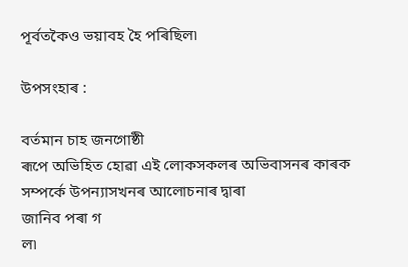পূৰ্বতকৈও ভয়াবহ হৈ পৰিছিল৷

উপসংহাৰ :

বৰ্তমান চাহ জনগোষ্ঠী
ৰূপে অভিহিত হোৱা এই লোকসকলৰ অভিবাসনৰ কাৰক সম্পৰ্কে উপন্যাসখনৰ আলোচনাৰ দ্বাৰা
জানিব পৰা গ
ল৷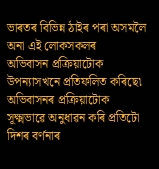ভাৰতৰ বিভিন্ন ঠাইৰ পৰা অসমলৈ অনা এই লোকসকলৰ
অভিবাসন প্ৰক্ৰিয়াটোক উপন্যাসখনে প্ৰতিফলিত কৰিছে৷ অভিবাসনৰ প্ৰক্ৰিয়াটোক
সূক্ষ্মভাৱে অনুধাৱন কৰি প্ৰতিটো দিশৰ বৰ্ণনাৰ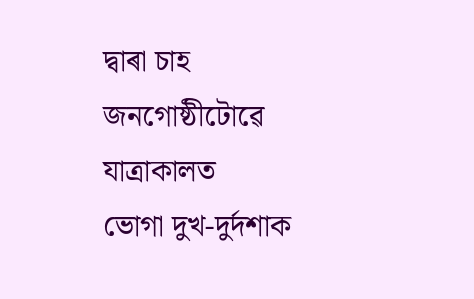দ্বাৰা চাহ জনগোষ্ঠীটোৱে যাত্ৰাকালত
ভোগা দুখ-দুৰ্দশাক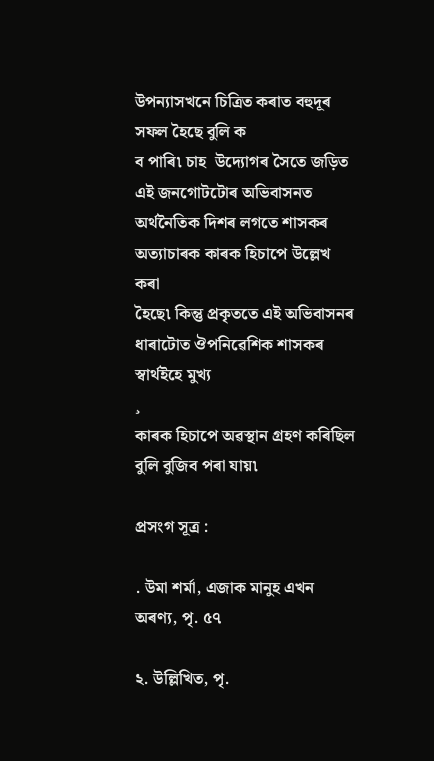উপন্যাসখনে চিত্ৰিত কৰাত বহুদূৰ সফল হৈছে বুলি ক
ব পাৰি৷ চাহ  উদ্যোগৰ সৈতে জড়িত
এই জনগোটটোৰ অভিবাসনত অৰ্থনৈতিক দিশৰ লগতে শাসকৰ অত্যাচাৰক কাৰক হিচাপে উল্লেখ কৰা
হৈছে৷ কিন্তু প্ৰকৃততে এই অভিবাসনৰ ধাৰাটোত ঔপনিৱেশিক শাসকৰ স্বাৰ্থইহে মুখ্য
¸
কাৰক হিচাপে অৱস্থান গ্ৰহণ কৰিছিল বুলি বুজিব পৰা যায়৷

প্ৰসংগ সূত্ৰ :

. উমা শৰ্মা, এজাক মানুহ এখন অৰণ্য, পৃ. ৫৭

২. উল্লিখিত, পৃ.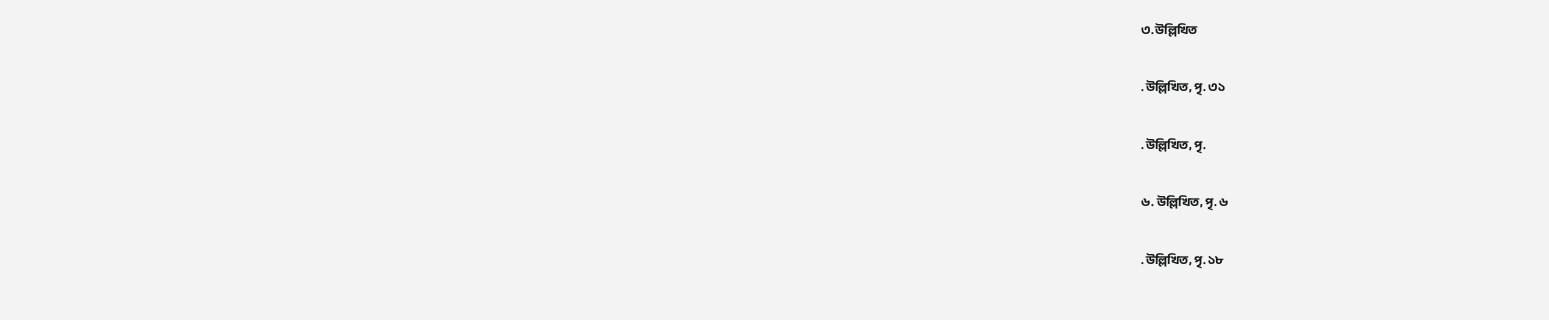৩. উল্লিখিত

. উল্লিখিত, পৃ. ৩১

. উল্লিখিত, পৃ.

৬. উল্লিখিত, পৃ. ৬

. উল্লিখিত, পৃ. ১৮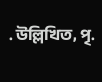. উল্লিখিত, পৃ.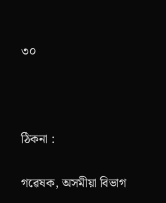৩০



ঠিকনা :

গৱেষক, অসমীয়া বিভাগ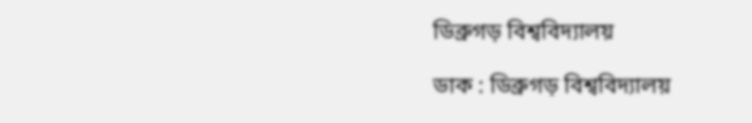ডিব্ৰুগড় বিশ্ববিদ্যালয়

ডাক : ডিব্ৰুগড় বিশ্ববিদ্যালয়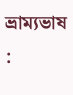ভ্ৰাম্যভাষ :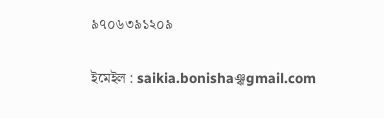৯৭০৬৩৯১২০৯

ইমেইল : saikia.bonishaঞ্ঝgmail.com